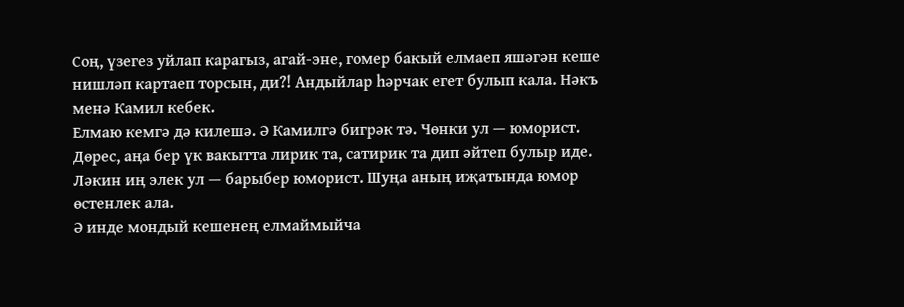Соң, үзегез уйлап карагыз, агай-эне, гомер бакый елмаеп яшәгән кеше нишләп картаеп торсын, ди?! Андыйлар һәрчак егет булып кала. Нәкъ менә Камил кебек.
Елмаю кемгә дә килешә. Ә Камилгә бигрәк тә. Чөнки ул — юморист. Дөрес, аңа бер үк вакытта лирик та, сатирик та дип әйтеп булыр иде. Ләкин иң элек ул — барыбер юморист. Шуңа аның иҗатында юмор өстенлек ала.
Ә инде мондый кешенең елмаймыйча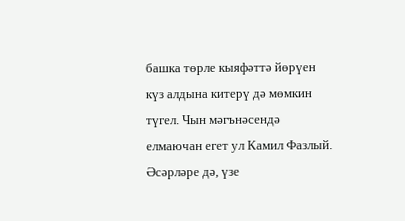башка төрле кыяфәттә йөрүен күз алдына китерү дә мөмкин түгел. Чын мәгънәсендә елмаючан егет ул Камил Фазлый. Әсәрләре дә, үзе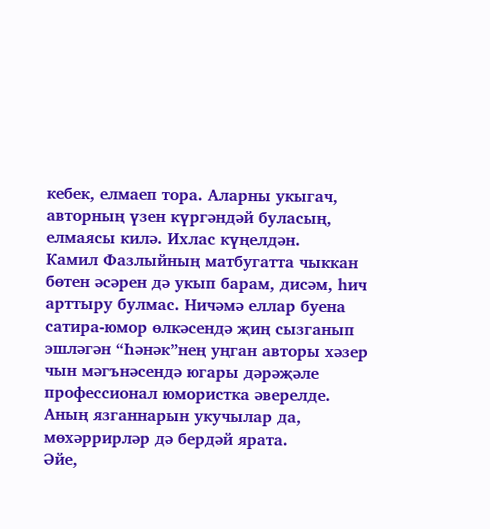кебек, елмаеп тора. Аларны укыгач, авторның үзен күргәндәй буласың, елмаясы килә. Ихлас күңелдән.
Камил Фазлыйның матбугатта чыккан бөтен әсәрен дә укып барам, дисәм, һич арттыру булмас. Ничәмә еллар буена сатира-юмор өлкәсендә җиң сызганып эшләгән “Һәнәк”нең уңган авторы хәзер чын мәгънәсендә югары дәрәҗәле профессионал юмористка әверелде. Аның язганнарын укучылар да, мөхәррирләр дә бердәй ярата.
Әйе,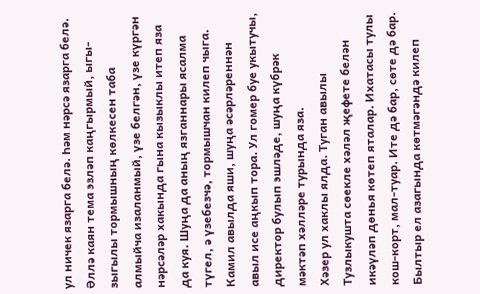ул ничек язарга белә. Һәм нәрсә язарга белә. Әллә каян тема эзләп каңгырмый, ыгы-зыгылы тормышның көлкесен таба алмыйча изаланмый, үзе белгән, үзе күргән нәрсәләр хакында гына кызыклы итеп яза да куя. Шуңа да аның язганнары ясалма түгел, ә үзебезчә, тормышчан килеп чыга.
Камил авылда яши, шуңа әсәрләреннән авыл исе аңкып тора. Ул гомер буе укытучы, директор булып эшләде, шуңа күбрәк мәктәп хәлләре турында яза.
Хәзер ул хаклы ялда. Туган авылы Тузлыкушта сөекле хәләл җефете белән икәүләп дөнья көтеп яталар. Ихатасы тулы кош-корт, мал-туар. Ите дә бар, сөте дә бар. Былтыр ел азагында көтмәгәндә килеп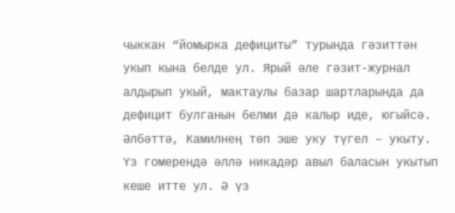чыккан “йомырка дефициты” турында гәзиттән укып кына белде ул. Ярый әле гәзит-журнал алдырып укый, мактаулы базар шартларында да дефицит булганын белми дә калыр иде, югыйсә.
Әлбәттә, Камилнең төп эше уку түгел – укыту. Үз гомерендә әллә никадәр авыл баласын укытып кеше итте ул. Ә үз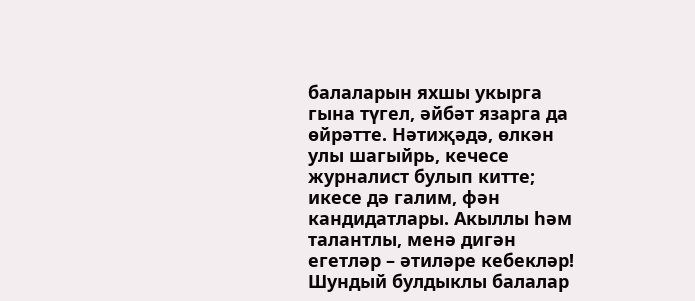балаларын яхшы укырга гына түгел, әйбәт язарга да өйрәтте. Нәтиҗәдә, өлкән улы шагыйрь, кечесе журналист булып китте; икесе дә галим, фән кандидатлары. Акыллы һәм талантлы, менә дигән егетләр – әтиләре кебекләр!
Шундый булдыклы балалар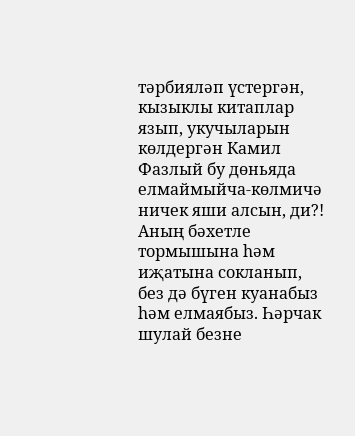тәрбияләп үстергән, кызыклы китаплар язып, укучыларын көлдергән Камил Фазлый бу дөньяда елмаймыйча-көлмичә ничек яши алсын, ди?!
Аның бәхетле тормышына һәм иҗатына сокланып, без дә бүген куанабыз һәм елмаябыз. Һәрчак шулай безне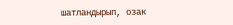шатландырып, озак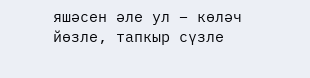яшәсен әле ул – көләч йөзле, тапкыр сүзле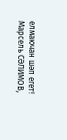елмаючан шәп егет!
Марсель СӘЛИМОВ,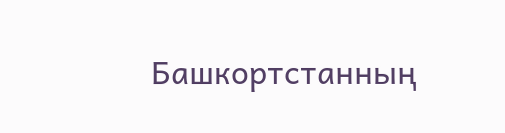Башкортстанның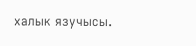халык язучысы.